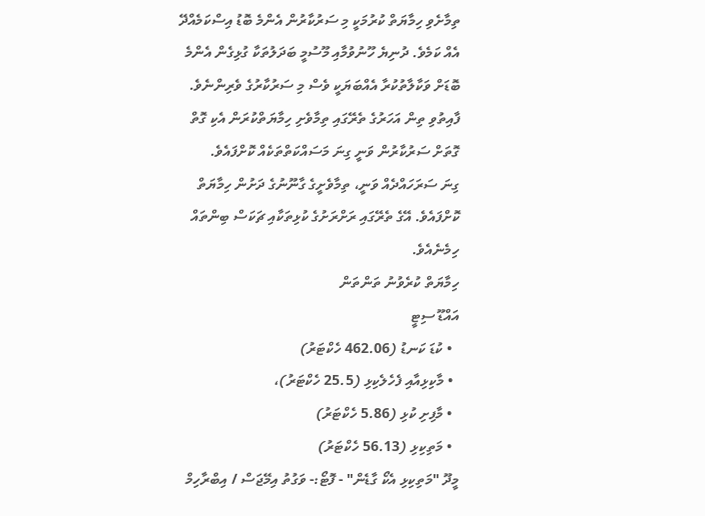ތިމާށެވި ހިމާޔަތް ކުރުމަކީ މި ސަރުކާރުން އެންމެ ބޮޑު އިސްކަމެއްދޭ އެއް ކަމެވެ. ދުނިޔެ ހޫނުވުމާއި މޫސުމީ ބަދަލުތަކާ ގުޅިގެން އެންމެ ބޮޑަށް ވަކާލާތުކުރާ އެއްބަޔަކީ ވެސް މި ސަރުކާރުގެ ވެރިންނެވެ. ފާއިތުވި ތިން އަހަރުގެ ތެރޭގައި ތިމާވެށި ހިމާޔަތްކުރަން އެކި ގޮތް ގޮތަށް ސަރުކާރުން ވަނީ ގިނަ މަސައްކަތްތަކެއް ކޮށްފައެވެ.
ގިނަ ސަރަހައްދެއް ވަނީ، ތިމާވެށީގެ ގާނޫނުގެ ދަށުން ހިމާޔަތް ކޮށްފައެވެ. އޭގެ ތެރޭގައި ރަށްރަށުގެ ކުޅިތަކާއި ޗަކަސް ބިންތައް ހިމެނެއެވެ.
ހިމާޔަތް ކުރެވުނު ތަންތަން
އައްޑޫ ސިޓީ
  • ކުޑަ ކަނޑު (462.06 ހެކްޓަރު)
  • މާކިޅިއާއި ފެހެލެކިޅި (25.5 ހެކްޓަރު)،
  • މާފިށި ކުޅި (5.86 ހެކްޓަރު)
  • މަތިކިޅި (56.13 ހެކްޓަރު)
މީދޫ "މަތިކިޅި އެކޯ ގާޑެން" - ފޮޓޯ:- ވަގުތު އިމޭޖަސް / އިބްރާހިމް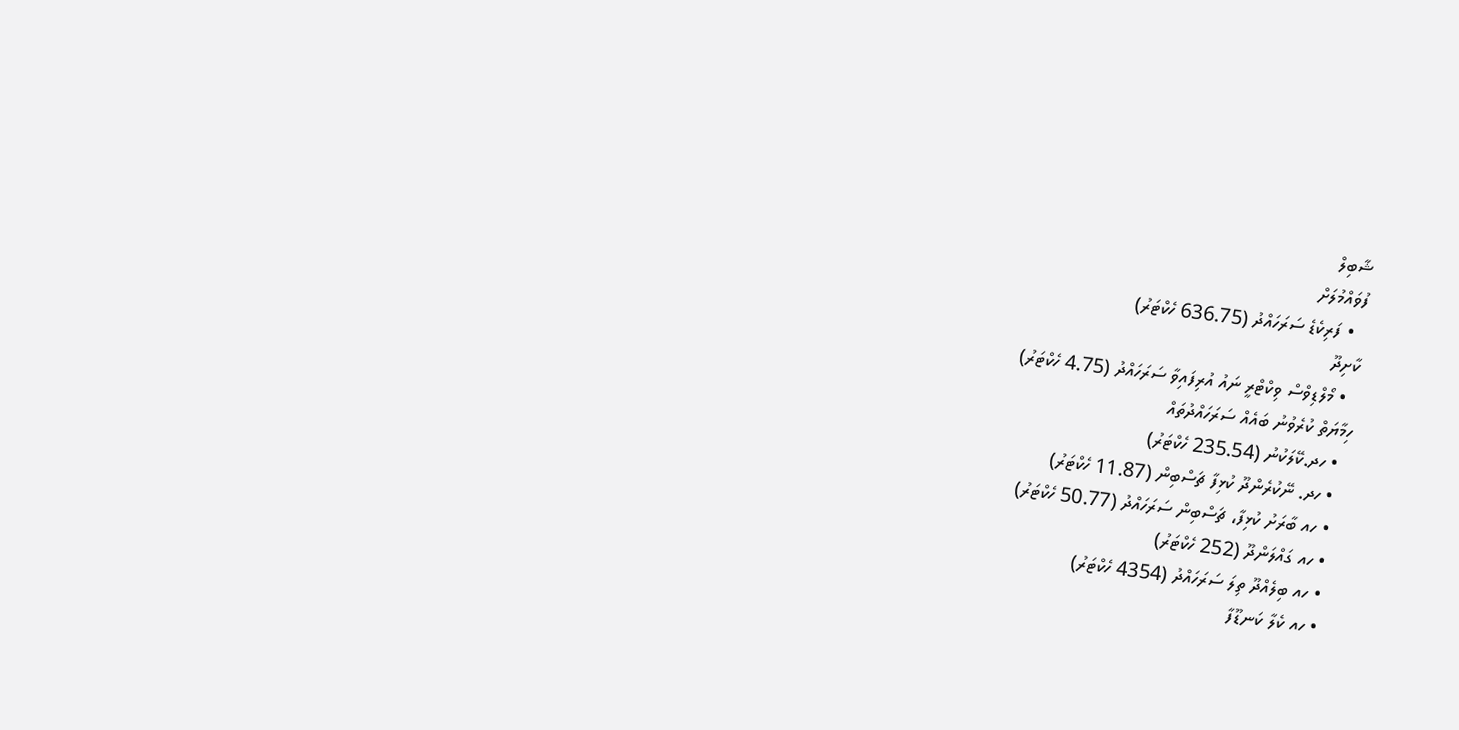ޝާބިލް
ފުވައްމުލަށް
  • ފަރިކެޑެ ސަރަހައްދު (636.75 ހެކްޓަރު)
ކާށިދޫ
  • މޯލްޑިވްސް ވިކްޓްރީ ނައު އުރިފައިވާ ސަރަހައްދު (4.75 ހެކްޓަރު)
ހިމާޔަތް ކުރެވުނު ބައެއް ސަރަހައްދުތައް
  • ހދ.ކޭލަކުނު (235.54 ހެކްޓަރު)
  • ހދ. ނޭކުރެންދޫ ކުޅިފާ ޗަސްބިން (11.87 ހެކްޓަރު)
  • ހއ ބާރަށު ކުޅިފާ، ޗަސްބިން ސަރަހައްދު (50.77 ހެކްޓަރު)
  • ހއ ގައްލަންދޫ (252 ހެކްޓަރު)
  • ހއ ބިލެއްދޫ ތިލަ ސަރަހައްދު (4354 ހެކްޓަރު)
  • ހއ ކެލާ ކަނޑޫފާ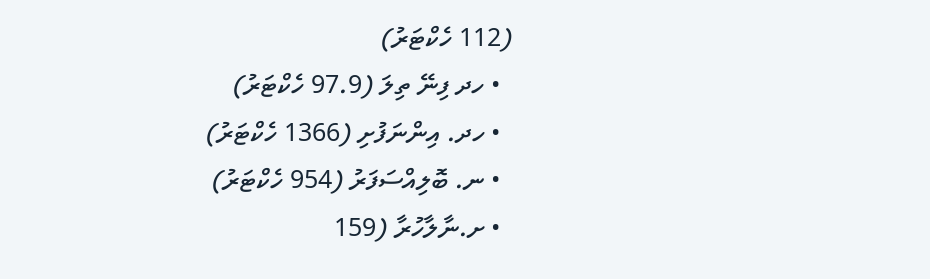(112 ހެކްޓަރު)
  • ހދ ފިނޭ ތިލަ (97.9 ހެކްޓަރު)
  • ހދ. އިންނަފުށި (1366 ހެކްޓަރު)
  • ނ. ބޮލިއްސަފަރު (954 ހެކްޓަރު)
  • ށ.ނާލާހުރާ (159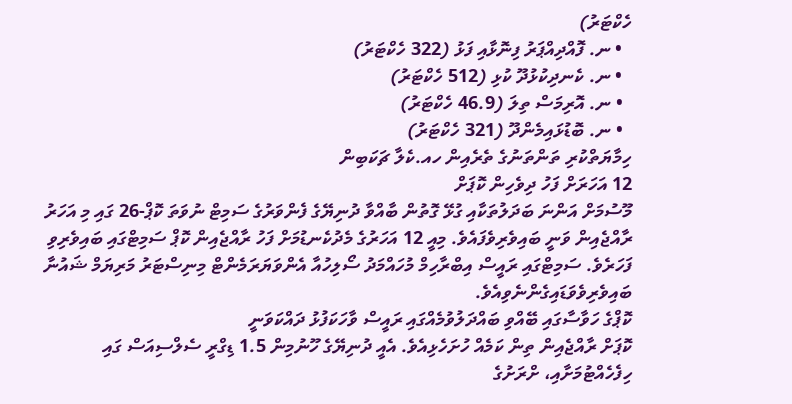ހެކްޓަރު)
  • ނ. ފޮއްދިއްޕަރު ފިނޮޅާއި ފަޅު (322 ހެކްޓަރު)
  • ނ. ކެނދިކުޅުދޫ ކުޅި (512 ހެކްޓަރު)
  • ނ. އޮރިމަސް ތިލަ (46.9 ހެކްޓަރު)
  • ނ. ބޮޑުޅައިމެންދޫ (321 ހެކްޓަރު)
ހިމާޔަތްކުރި ތަންތަނުގެ ތެރެއިން ހއ.ކެލާ ޗަކަބިން
12 އަހަރަށް ފަހު ދިވެހިން ކޮޕަށް
މޫސުމަށް އަންނަ ބަދަލުތަކާއި ގުޅޭ ގޮތުން ބާއްވާ ދުނިޔޭގެ ފެންވަރުގެ ސަމިޓް ނުވަތަ ކޮޕް-26 ގައި މި އަހަރު ރާއްޖެއިން ވަނީ ބައިވެރިވެފައެވެ. މިއީ 12 އަހަރުގެ މެދުކެނޑުމަށް ފަހު ރާއްޖެއިން ކޮޕް ސަމިޓްގައި ބައިވެރިވި ފަހަރެވެ. ސަމިޓްގައި ރައީސް އިބްރާހިމް މުހައްމަދު ސޯލިހުއާ އެންވަޔަރަމެންޓް މިނިސްޓަރު މަރިޔަމް ޝައުނާ ބައިވެރިވެވަޑައިގެންނެވިއެވެ.
ކޮޕްގެ ހަވާސާގައި ބޭއްވި ބައްދަލުވުމެއްގައި ރައީސް ވާހަކަފުޅު ދައްކަވަނީ
ކޮޕަށް ރާއްޖެއިން ތިން ކަމެއް ހުށަހެޅިއެވެ. އެއީ ދުނިޔޭގެ ހޫނުމިން 1.5 ޑިގްރީ ސެލްސިއަސް ގައި ހިފެހެއްޓުމަށާއި، ށްރަށުގެ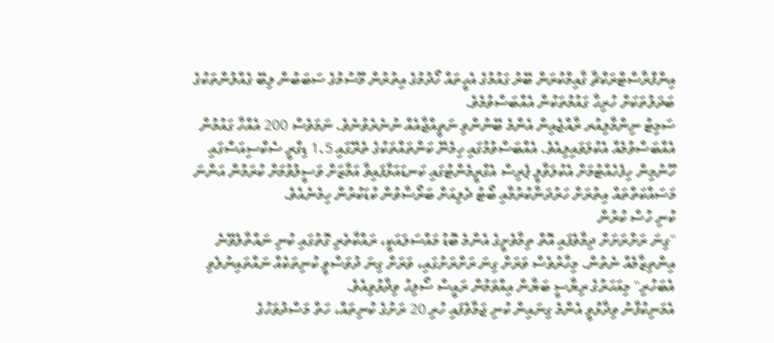އިންފްރާސްޓްރަކްޗާ ގާއިމްކުރަން ބޭރު ގައުމުގެ އެހީތައް ހޯދުމުގެ އިތުރުން މޫސުމުގެ ސަބަބުން ލިބޭ ގެއްލުންތަކުގެ ބަދަލުތަކަށް ހުރިހާ ގައުމުތަކުން އެއްބަސްވުމެވެ.
ސަމިޓު ނިންމާލިއުރ ރާއްޖެއިން އެންމެ ބޭނުންވި ނަތީއްޖާއެއް ނުނެރެވުނެވެ. ނަމަވެސް 200 އެއްހާ ގައުމުން އެއްބަސްވުމެއް އެކުލަވައިލިއެވެ. އެއްބަސްވުމުގައި ހިމެނޭ ކަންތައްތަކުގެ ތެރޭގައި 1.5 ޑިގްރީ ސެކްސިއަސްގައި ހޫނުމިން ހިފެހެއްޓުމަށް އެކުލަވާލީ ޕެރިސް އެގްރީމެންޓުގައި ކަނޑައަޅާފައިވާ އަމާޒަށް ވަސީލުވުމަށް ކުރަމުން އަންނަ މަސައްކަތްތައް އިތުރަށް ހަރުދަނާކުރުމާއި ބޯޓު ދެލިއަށް ބަރޯސާވުން ކުޑަކުރުން ހިމެނެއެވެ.
ކުނި ހުސް ކުރުން
"ގިނަ ރަށްރަށަށް ދިމާވެފައި އޮތް ތިމާވެށީގެ އެންމެ ބޮޑު މައްސަލައަކީ، ރައްކާތެރި ގޮތުގައި ކުނި ނައްތާލެވޭނެ އިންތިޒާމެއް ނެތުން. މިހާރުވެސް ވަރަށް ގިނަ ރަށްރަށުގައި، ވަރަށް ގިނަ ދުވަސްވީ ކުނިތަކެއް ނައްތައިނުލެވި އެބަހުރި" މިއަހަރުގެ ރިޔާސީ ބަޔާން އިއްވަމުން ރައީސް ސޯލިހު ވިދާޅުވިއެވެ.
އެމަނިކުފާނު ވިދާޅުވީ އެންމެ ގިނައިން ކުނި ޖަމާވެފައި ހުރި 20 ރަށުގެ ކުނިތައް، ހަތް މަސްދުވަހުގެ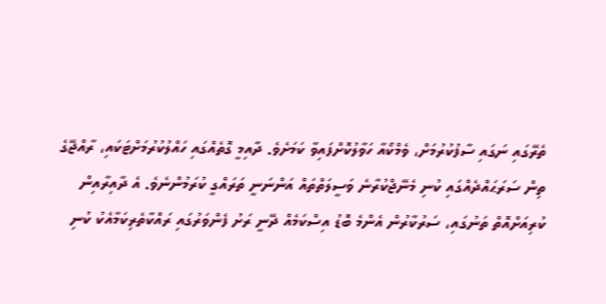ތެރޭގައި ނަގައި ސާފުކުރުމަށް، ވެމްކޯއާ ހަވާލުކޮށްފައިވާ ކަމަށެވެ. ދާއިމީ ގޮތެއްގައި ހައްލުކުރުމަށްޓަކައި، ރާއްޖޭގެ ތިން ސަރަޙައްދެއްގައި ކުނި މެނޭޖްކުރާނެ ވަސީލަތްތައް އަންނަނީ ތަރައްގީ ކުރަމުންނެވެ. އެ ދާއިރާއިން ކުރިއަށްއޮތް ތަނުގައި، ސަރުކާރުން އެންމެ ބޮޑު އިސްކަމެއް ދޭނީ ރަށު ފެންވަރުގައި ރައްކާތެރިކަމާއެކު ކުނި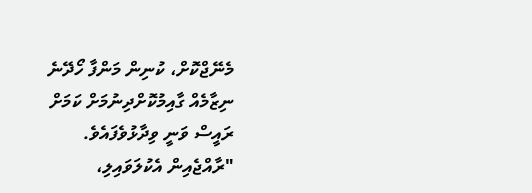މެނޭޖްކޮށް، ކުނިން މަންފާ ހޯދޭނެ ނިޒާމެއް ގާއިމުކޮށްދިނުމަށް ކަމަށް ރައީސް ވަނީ ވިދާޅުވެފައެވެ.
"ރާއްޖެއިން އެކުލަވައިލި،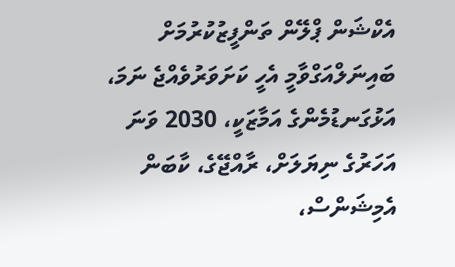އެކްޝަން ޕްލޭން ތަންފީޒުކުރުމަށް ބައިނަލްއަގްވާމީ އެހީ ކަށަވަރުވެއްޖެ ނަމަ، އަޅުގަނޑުމެންގެ އަމާޒަކީ، 2030 ވަނަ އަހަރުގެ ނިޔަލަށް، ރާއްޖޭގެ، ކާބަން އެމިޝަންސް،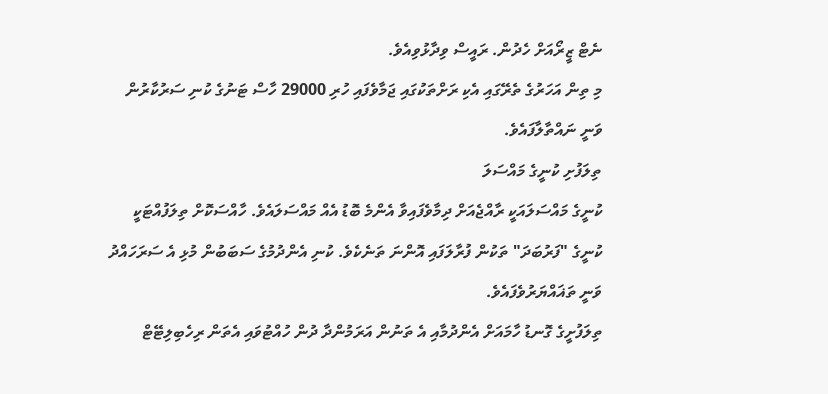ނެޓް ޒީރޯއަށް ހެދުން. ރައީސް ވިދާޅުވިއެވެ.
މި ތިން އަހަރުގެ ތެރޭގައި އެކި ރަށްތަކުގައި ޖަމާވެފައި ހުރި 29000 ހާސް ޓަނުގެ ކުނި ސަރުކާރުން ވަނީ ނައްތާލާފައެވެ.
ތިލަފުށި ކުނީގެ މައްސަލަ
ކުނީގެ މައްސަލައަކީ ރާއްޖެއަށް ދިމާވެފައިވާ އެންމެ ބޮޑު އެއް މައްސަލައެވެ. ހާއްސަކޮށް ތިލަފުއްޓަކީ ކުނީގެ "ފަރުބަދަ" ތަކުން ފުރާލަފައި އޮންނަ ތަނެކެވެ. ކުނި އެންދުމުގެ ސަބަބުން މުޅި އެ ސަރަހައްދު ވަނީ ތަޣައްޔަރުވެފައެވެ.
ތިލަފުށީގެ ގޮނޑު ހާމައަށް އެންދުމާއި އެ ތަނުން އަރަމުންދާ ދުން ހުއްޓުވައި އެތަން ރިހެބިލިޓޭޓް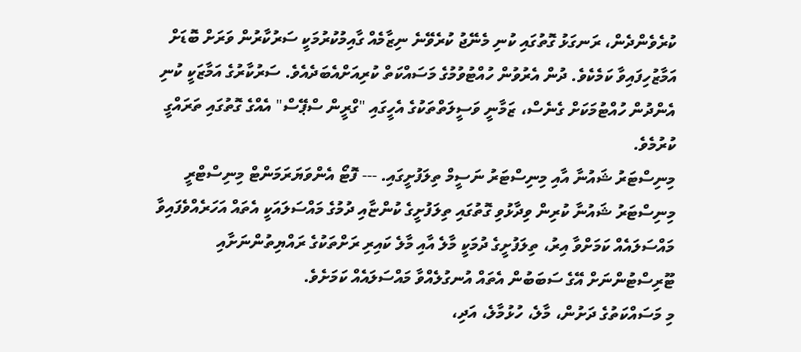ކުރެވެންދެން، ރަނގަޅު ގޮތުގައި ކުނި މެނޭޖު ކުރެވޭނެ ނިޒާމެއް ގާއިމުކުރުމަކީ ސަރުކާރުން ވަރަށް ބޮޑަށް އަމާޒުހިފައިވާ ކަމެކެވެ. ދުން އެރުވުން ހުއްޓުވުމުގެ މަސައްކަތް ކުރިއަށްއެބަދެއެވެ. ސަރުކާރުގެ އަމާޒަކީ ކުނި އެންދުން ހުއްޓުމަކަށް ގެނެސް، ޒަމާނީ ވަސީލަތްތަކުގެ އެހީގައި "ގްރީން ސްޕޭސް" އެއްގެ ގޮތުގައި ތަރައްގީ ކުރުމެވެ.
މިނިސްޓަރު ޝައުނާ އާއި މިނިސްޓަރު ނަސީމް ތިލަފުށީގައި. --- ފޮޓޯ އެންވަޔަރަމަންޓް މިނިސްޓްރީ
މިނިސްޓަރު ޝައުނާ ކުރިން ވިދާޅުވި ގޮތުގައި ތިލަފުށީގެ ކުންޏާއި ދުމުގެ މައްސަލައަކީ އެތައް އަހަރެއްވެފައިވާ މައްސަލައެއް ކަމަށްވާ އިރު، ތިލަފުށީގެ ދުމަކީ މާލެ އާއި މާލެ ކައިރި ރަށްތަކުގެ ރައްޔިތުންނަށާއި ޓޫރިސްޓުންނަށް އޭގެ ސަބަބުން އެތައް އުނގުލެއްވާ މައްސަލައެއް ކަމަށެވެ.
މި މަސައްކަތުގެ ދަށުން، މާލެ، ހުޅުމާލެ، އަދި،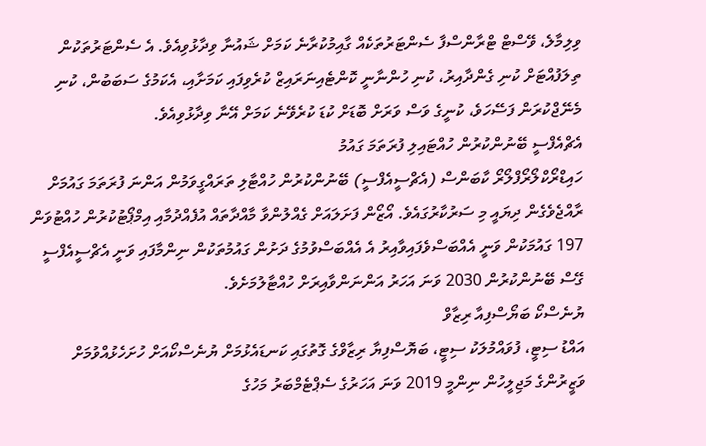ވިލިމާލެ، ވޭސްޓް ޓްރާންސްފާ ސެންޓަރުތަކެއް ގާއިމުކުރާނެ ކަމަށް ޝައުނާ ވިދާޅުވިއެވެ. އެ ސެންޓަރުތަކުން ތިލަފުއްޓަށް ކުނި ގެންދާއިރު، ކުނި ހުންނާނީ ކޮންޓެއިނަރައިޒް ކުރެވިފައި ކަމަށާއި، އެކަމުގެ ސަބަބުން، ކުނި މެނޭޖްކުރަން ފަސޭހަވެ، ކުނީގެ ވަސް ވަރަށް ބޮޑަށް ކުޑަ ކުރެވޭނެ ކަމަށް އޭނާ ވިދާޅުވިއެވެ.
އެޗްއެފްސީ ބޭނުންކުރުން ހުއްޓައިލި ފުރަތަމަ ގައުމު
ހައިޑްރޯކްލޯރޯފްލޯރޯ ކާބަންސް (އެޗްސީއެފްސީ) ބޭނުންކުރުން ހުއްޓާލި ތަރައްގީވަމުން އަންނަ ފުރަތަމަ ގައުމަށް ރާއްޖެވެގެން ދިޔައީ މި ސަރުކާރުގައެވެ. އޯޒޯން ފަށަލައަށް ގެއްލުންވާ މާއްދާތައް އުފެއްދުމާއި އިމްޕޯޓުކުރުން ހުއްޓުވަން 197 ގައުމަކުން ވަނީ އެއްބަސްވެފައިވާއިރު އެ އެއްބަސްވުމުގެ ދަށުން ގައުމުތަކުން ނިންމާފައި ވަނީ އެޗްސީއެފްސީ ގޭސް ބޭނުންކުރުން 2030 ވަނަ އަހަރު އަންނަންވާއިރަށް ހުއްޓާލުމަށެވެ.
ޔުނެސްކޯ ބަޔޯސްފިއާ ރިޒާވް
އައްޑު ސިޓީ، ފުވައްމުލަކު ސިޓީ، ބަޔޮސްފިޔާ ރިޒާވްގެ ގޮތުގައި ކަނޑައެޅުމަށް ޔުނެސްކޯއަށް ހުށަހެޅުއްވުމަށް ވަޒީރުންގެ މަޖިލީހުން ނިންމީ 2019 ވަނަ އަހަރުގެ ސެޕްޓެމްބަރު މަހުގެ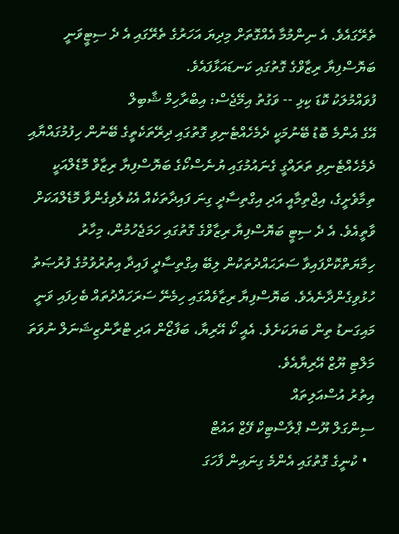ތެރޭގައެވެ. އެ ނިންމުމާ އެއްގޮތަށް މިދިޔަ އަހަރުގެ ތެރޭގައި އެ ދެ ސިޓީވަނީ ބަޔޮސްފިޔާ ރިޒާވްގެ ގޮތުގައި ކަނޑައަޅާފައެވެ.
ފުވައްމުލަކު ކޮޑަ ކިޅި -- ވަގުތު އިމޭޖެސް: އިބްރާހިމް ޝާބިލް
އޭގެ އެންމެ ބޮޑު ބޭނުމަކީ ދެމެހެއްޓެނިވި ގޮތުގައި ދިރޭތަކެތީގެ ބޭނުން ހިފުމުގައްޔާއި ދެމެހެއްޓެނިވި ތަރައްގީ ގެނައުމުގައި ޔުނެސްކޯގެ ބަޔޮސްފިޔާ ރިޒާވް މޮޑެލްއަކީ ތިމާވެށީގެ، އިޖްތިމާއީ އަދި އިގްތިސާދީ ގިނަ ފައިދާތަކެއް އެކުލެވިގެންވާ މޮޑެލްއަކަށް ވާތީއެވެ. އެ ދެ ސިޓީ ބަޔޮސްފިޔާ ރިޒާވްގެ ގޮތުގައި ހަމަޖެހުމުން، މިހާރު ހިމާޔަތްކޮށްފައިވާ ސަރަޙައްދުތަކުން ލިބޭ އިގްތިސާދީ ފައިދާ އިތުރުވުމުގެ ފުރުޞަތު ހުޅުވިގެންދާނެއެވެ. ބަޔޮސްފިޔާ ރިޒާވެއްގައި ހިމެނޭ ސަރަހައްދުތައް ބެހިފައި ވަނީ މައިގަނޑު ތިން ބަޔަކަށެވެ. އެއީ ކޯ އޭރިޔާ، ބަފާޒޯން އަދި ޓްރާންޒިޝަނަލް ނުވަތަ މަލްޓި ޔޫޒް އޭރިޔާއެވެ.
އިތުރު އުސްއަލިތައް
ސިންގަލް ޔޫސް ޕްލާސްޓިކް ފޭޒް އައުޓް
  • ކުނީގެ ގޮތުގައި އެންމެ ގިނައިން ފާހަގަ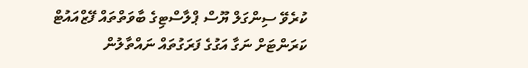ކުރެވޭ ސިންގަލް ޔޫސް ޕްލާސްޓިގެ ބާވަތްތައް ފޭޒްއައުޓް
ކަރަންޓަށް ނަގާ އަގުގެ ފަރަގުތައް ނައްތާލުން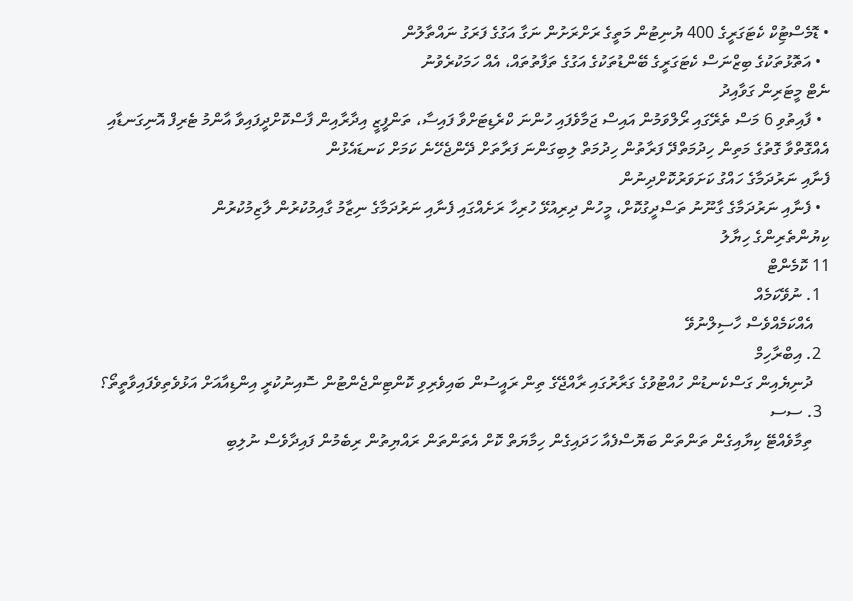• ޑޮމެސްޓިުކް ކެޓަގަރީގެ 400 ޔުނިޓުން މަތީގެ ރަށްރަށުން ނަގާ އަގުގެ ފަރަގު ނައްތާލުން
  • އަތޮޅުތަކުގެ ބިޒްނަސް ކެޓަގަރީގެ ބޭންޑުތަކުގެ އަގުގެ ތަފާތުތައް، އެއް ހަމަކުރެވުނު
ނެޓް މީޓަރިން ގަވާއިދު
  • ފާއިތުވި 6 މަސް ތެރޭގައި ރޯލްވަމުން އައިސް ޖަމާވެފައި ހުންނަ ކްރެޑިޓަށްވާ ފައިސާ، ތަންފީޒީ އިދާރާއިން ފާސްކޮށްދީފައިވާ އާންމު ޓެރިފް އޮނިގަނޑާއި އެއްގޮތްވާ ގޮތުގެ މަތިން ހިދުމަތްދޭ ފަރާތުން ހިދުމަތް ލިބިގަންނަ ފަރާތަށް ދޭންޖެހޭނެ ކަމަށް ކަނޑައެޅުން
ފެނާއި ނަރުދަމާގެ ހައްގު ކަށަވަރުކޮށްދިނުން
  • ފެނާއި ނަރުދަމާގެ ގާނޫނު ތަސްދީގުކޮށް، މީހުން ދިރިއުޅޭ ހުރިހާ ރަށެއްގައި ފެނާއި ނަރުދަމާގެ ނިޒާމު ގާއިމުކުރުން ލާޒިމުކުރުން
ކިޔުންތެރިންގެ ހިޔާލު
11 ކޮމެންޓް
  1. ނުވޭކަމެއް
    އެއްކަމެއްވެސް ހާސިލްނުވޭ
  2. އިބްރާހިމް
    ދުނިޔެއިން ގަސްކެނޑުން ހުއްޓުވުގެ ގަރާރުގައި ރާއްޖޭގެ ތިން ރައީސުން ބައިވެރިވި ކޮންޓިންޖެންޓުން ސޮއިނުކުރީ އިންޑިއާއަށް އަޅުވެތިވެފައިވާތީތޯ؟
  3. ސސ
    ތިމާވެއްޓޭ ކިޔާއިގެން ތަންތަން ބަޔޮސްފެއާ ހަދައިގެން ހިމާޔަތް ކޮށް އެތަންތަން ރައްޔިތުން ރިބެމުން ފައިދާވެސް ނުލިބި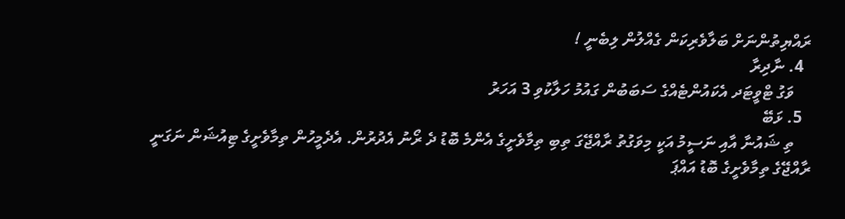ރައްޔިތުންނަށް ބަލާވެރިކަން ގެއްލުން ލިބެނީ !
  4. ނާދިރާ
    ވަގު ޓްވީޓަދ އެކައުންޓެއްގެ ސަބަބުން ގައުމު ހަލާކުވި 3 އަހަރު
  5. ޅަބޭ
    ތި ޝައުނާ އާއި ނަސީމު އަކީ މިވަގުތު ރާއްޖޭގަ ތިބި ތިމާވެށީގެ އެންމެ ބޮޑު ދެ ރޯނު އެދުރުން. އެދެމީހުން ތިމާވެށީގެ ޓިއުޝަން ނަގަނީ ރާއްޖޭގެ ތިމާވެށީގެ ބޮޑު އައްޕަ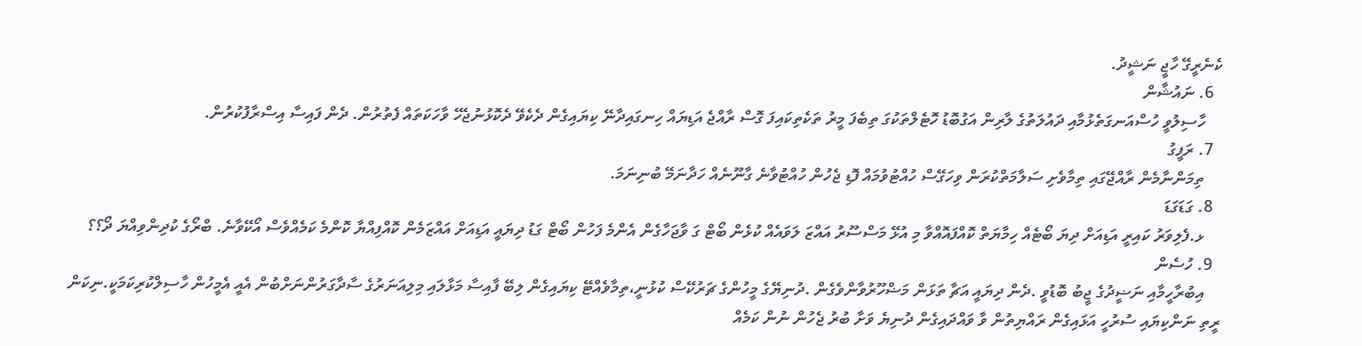ކެނެރީގޭ ހާޖީ ނަޝީދު.
  6. ނައުޝާން
    ހާސިލުވީ ހުސްއަނގަތެޅުމާއި ދައުލަތުގެ ލާރިން އަގުބޮޑު ހޮޓެލްތަކުގަ ތިބެފަ މީރު ތަކެތިކައިފަ ގޮސް ރާއްޖެ އަޑިޔައް ހިނގައިދާނޭ ކިޔައިގެން ދެކެވޭ ދެކޮޅުނުޖެހޭ ވާހަކަތައް ފެތުރުން. ދެން ފައިސާ އިސްރާފުކުރުން.
  7. ރަފީގު
    ތިމަންނާމެން ރާއްޖޭގައި ތިމާވެށި ސަލާމަތްކުރަން ވިހަގޭސް ހުއްޓުވުމައް ފޮޑި ޖެހުން ހުއްޓުވާނެ ގާނޫނެއް ހަދާނަމޭ ބުނިނަމަ.
  8. ގަޑަގަޑަ
    ޅ.ފެލިވަރު ކައިރީ އަޑިއަށް ދިޔަ ބޯޓެއް ހިމާޔަތް ކޮއްފައޮއްވާ މި އުޅޭ މަސްސޫރު އައްޒަ ލަވައެއް ކުޅެން ބޯޓް ގަ ވާޖަހާގެން އެންމެ ފަހުން ބޯޓް ގަޑު ދިޔައީ އަޑިއަށް އައްޒަމެން ކޮއްފިއްޔާ ކޮންމެ ކަމެއްވެސް އޯކޭވާނެ. ބްރޯގެ ކުދިންވިއްޔަ ދޯ؟؟
  9. ހުސެން
    އިބުރާހީމާއި ނަޟީދުގެ ޖީބު ބޮޑުވީ .ދެން ދިޔައީ އަޗާ ތަޅަން މަޟްހޫރުވާންވެގެން .ދުނިޔޭގެ މީހުންގެ ޗަރުކޭސް ކުޅުނީ،ތިމާވެއްޓޭ ކިޔައިގެން ލިބޭ ފާއިސާ މަޅާލައި މިލިއަނަރުގެ ސާދާގަރުންނަށްބުން އެއީ އެމީހުން ހާސިލްކުރިކަމަކީ.ނިކަން ރީތި ނަންކިޔައި ސުރުހީ އަޅައިގެން ރައްޔިތުން ވާ ވައްދައިގެން ދުނިޔެ ވަށާ ބުރު ޖެހުން ނުން ކަމެއް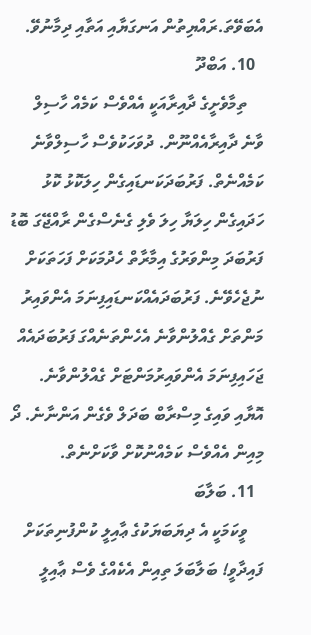އެބަވޭތަ.ރައްޔިތުން އަނގަޔާއި އަތާއި ދިމާނުވޭ.
  10. އަބްދޫ
    ތިމާވެށީގެ ދާއިރާއަކީ އެއްވެސް ކަމެއް ހާސިލް ވާނެ ދާއިރާއެއްނޫން. ދުވަހަކުވެސް ހާސިލްވާނެ ކަމެއްނެތް. ފަރުބަދަކަނޑައިގެން ހިލަކޮޅު ކޮޅު ހަދައިގެން ހިލަޔާ ހިލަ ވެލި ގެނެސްގެން ރާއްޖޭގަ ބޮޑު ފަރުބަދަ މިންވަރުގެ އިމާރާތް ހެދުމަކަށް ފަހަތަކަށް ނުޖެހެވޭނެ. ފަރުބަދައެއްކަނޑައިފިނަމަ އެންވައިރު މަންތަށް ގެއްލުންވާނެ އެހެންތަނެއްގަ ފަރުބަދައެއް ޖަހައިފިނަމަ އެންވައިރުމަންޓަށް ގެއްލުންވާނެ. އޮޔާއި ވައިގެ މިސްރާބް ބަދަލް ވެގެން އަންނާނެ. ދޯ މިއިން އެއްވެސް ކަމެއްނުކޮށް ވާކަށްނެތް.
  11. ބަލާބަ
    ވީކަމަކީ އެ ދިޔަބަޔަކުގެ ޢާއިލީ ކުންފުނިތަކަށް ފައިދާވީ! ބަލާބަލަ ތިއިން އެކެއްގެ ވެސް ޢާއިލީ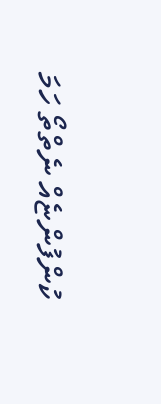ކުންފުންޏެއް ނެތްތޯ ހަމަ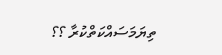ތިޔަމަސައްކަތްކުރާ ؟؟